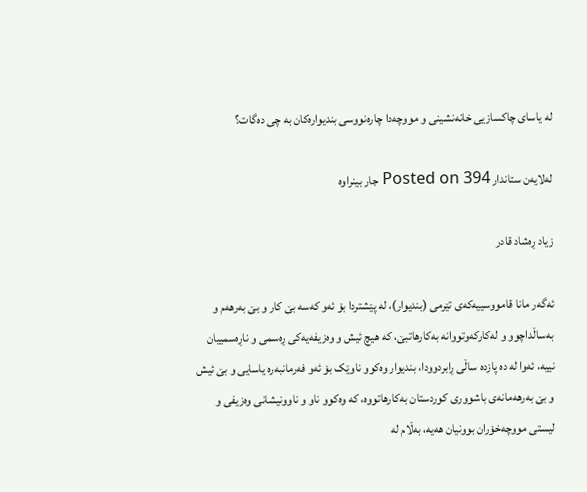لە یاسای چاکسازیی خانەنشینی و مووچەدا چارەنووسی بندیوارەکان بە چی دەگات؟

لەلایەن ستاندار Posted on 394 جار بینراوە

زیاد ڕەشاد قادر

ئەگەر مانا قامووسییەکەی تێرمی (بندیوار)، لە پێشتردا بۆ ئەو کەسە بێ کار و بێ بەرھەم و بەساڵداچوو و لەکارکەوتووانە بەکارھاتبێ، کە ھیچ ئیش و وەزیفەیەکی ڕەسمی و ناڕەسمییان نییە، ئەوا لە دە پازدە ساڵی ڕابردوودا، بندیوار وەکوو ناوێک بۆ ئەو فەرمانبەرە یاسایی و بێ ئیش و بێ بەرھەمانەی باشووری کوردستان بەکارھاتووە، کە وەکوو ناو و ناوونیشانی وەزیفی و لیستی مووچەخۆران بوونیان ھەیە، بەڵام لە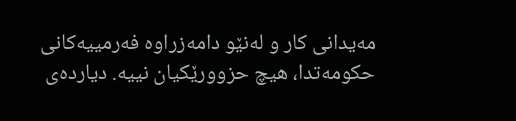مەیدانی کار و لەنێو دامەزراوە فەرمییەکانی حکومەتدا، ھیچ حزوورێکیان نییە. دیاردەی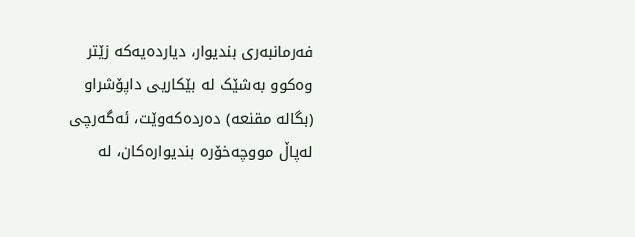فەرمانبەری بندیوار، دیاردەیەکە زێتر وەکوو بەشێک لە بێکاریی داپۆشراو (بگالە مقنعە) دەردەکەوێت، ئەگەرچی لەپاڵ مووچەخۆرە بندیوارەکان، لە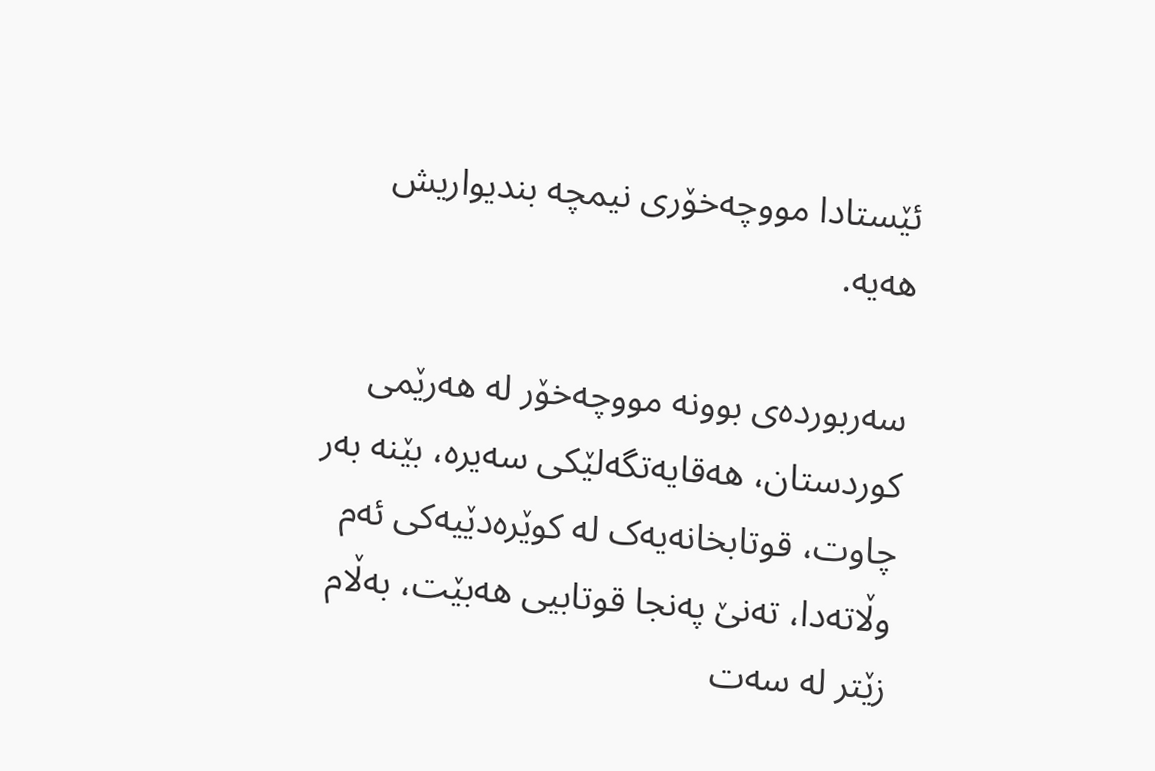ئێستادا مووچەخۆری نیمچە بندیواریش ھەیە.

سەربوردەی بوونە مووچەخۆر لە ھەرێمی کوردستان، ھەقایەتگەلێکی سەیرە، بێنە بەر چاوت، قوتابخانەیەک لە کوێرەدێیەکی ئەم وڵاتەدا، تەنێ پەنجا قوتابیی ھەبێت، بەڵام زێتر لە سەت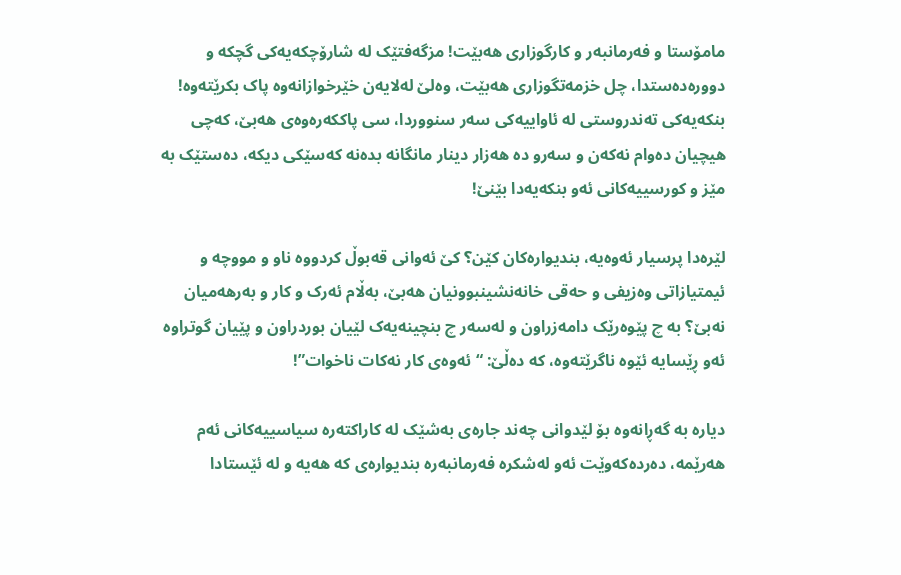مامۆستا و فەرمانبەر و کارگوزاری ھەبێت! مزگەفتێک لە شارۆچکەیەکی گچکە و دوورەدەستدا، چل خزمەتگوزاری ھەبێت، وەلێ لەلایەن خێرخوازانەوە پاک بکرێتەوە! بنکەیەکی تەندروستی لە ئاواییەکی سەر سنووردا، سی پاککەرەوەی ھەبێ، کەچی ھیچیان دەوام نەکەن و سەرو دە ھەزار دینار مانگانە بدەنە کەسێکی دیکە، دەستێک بە مێز و کورسییەکانی ئەو بنکەیەدا بێنێ!

لێرەدا پرسیار ئەوەیە، بندیوارەکان کێن؟ کێ ئەوانی قەبوڵ کردووە ناو و مووچە و ئیمتیازاتی وەزیفی و حەقی خانەنشینبوونیان ھەبێ، بەڵام ئەرک و کار و بەرھەمیان نەبێ؟ بە چ پێوەرێک دامەزراون و لەسەر چ بنچینەیەک لێیان بوردراون و پێیان گوتراوە ئەو ڕێسایە ئێوە ناگرێتەوە، کە دەڵێ: “ئەوەی کار نەکات ناخوات”!

دیارە بە گەڕانەوە بۆ لێدوانی چەند جارەی بەشێک لە کاراکتەرە سیاسییەکانی ئەم ھەرێمە، دەردەکەوێت ئەو لەشکرە فەرمانبەرە بندیوارەی کە ھەیە و لە ئێستادا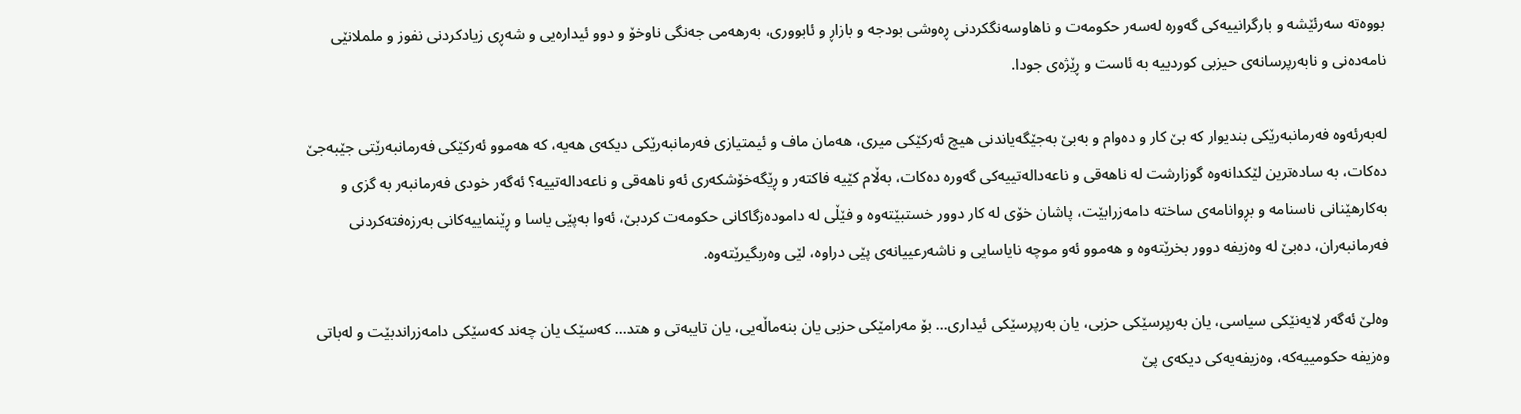بووەتە سەرئێشە و بارگرانییەکی گەورە لەسەر حکومەت و ناھاوسەنگکردنی ڕەوشی بودجە و بازاڕ و ئابووری، بەرھەمی جەنگی ناوخۆ و دوو ئیدارەیی و شەڕی زیادکردنی نفوز و ململانێی نامەدەنی و نابەرپرسانەی حیزبی کوردییە بە ئاست و ڕێژەی جودا.

لەبەرئەوە فەرمانبەرێکی بندیوار کە بێ کار و دەوام و بەبێ بەجێگەیاندنی ھیچ ئەرکێکی میری، ھەمان ماف و ئیمتیازی فەرمانبەرێکی دیکەی ھەیە، کە ھەموو ئەرکێکی فەرمانبەرێتی جێبەجێ دەکات، بە سادەترین لێکدانەوە گوزارشت لە ناھەقی و ناعەدالەتییەکی گەورە دەکات، بەڵام کێیە فاکتەر و ڕێگەخۆشکەری ئەو ناھەقی و ناعەدالەتییە؟ ئەگەر خودی فەرمانبەر بە گزی و بەکارھێنانی ناسنامە و بڕوانامەی ساختە دامەزرابێت، پاشان خۆی لە کار دوور خستبێتەوە و فێڵی لە دامودەزگاکانی حکومەت کردبێ، ئەوا بەپێی یاسا و ڕێنماییەکانی بەرزەفتەکردنی فەرمانبەران، دەبێ لە وەزیفە دوور بخرێتەوە و ھەموو ئەو موچە نایاسایی و ناشەرعییانەی پێی دراوە، لێی وەربگیرێتەوە.

وەلێ ئەگەر لایەنێکی سیاسی، یان بەرپرسێکی حزبی، یان بەرپرسێکی ئیداری… بۆ مەرامێکی حزبی یان بنەماڵەیی، یان تایبەتی و ھتد… کەسێک یان چەند کەسێکی دامەزراندبێت و لەباتی وەزیفە حکومییەکە، وەزیفەیەکی دیکەی پێ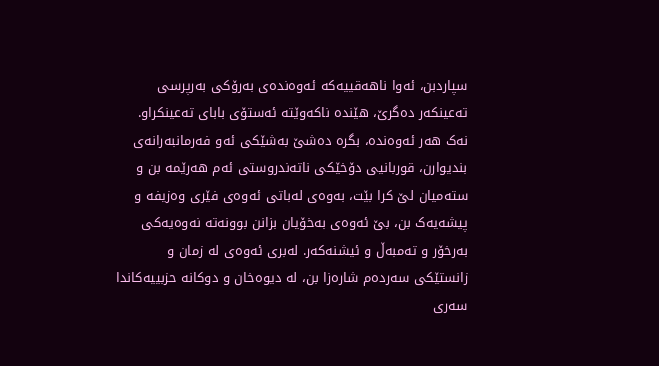سپاردبن، ئەوا ناھەقییەکە ئەوەندەی بەرۆکی بەرپرسی تەعینکەر دەگرێ، ھێندە ناکەوێتە ئەستۆی بابای تەعینکراو. نەک ھەر ئەوەندە، بگرە دەشێ بەشێکی ئەو فەرمانبەرانەی بندیوارن، قوربانیی دۆخێکی ناتەندروستی ئەم ھەرێمە بن و ستەمیان لێ کرا بێت، بەوەی لەباتی ئەوەی فێری وەزیفە و پیشەیەک بن، بێ ئەوەی بەخۆیان بزانن بوونەتە نەوەیەکی بەرخۆر و تەمبەڵ و ئیشنەکەر. لەبری ئەوەی لە زمان و زانستێکی سەردەم شارەزا بن، لە دیوەخان و دوکانە حزبییەکاندا سەری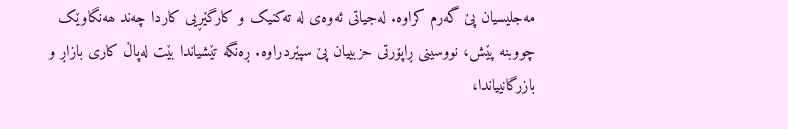مەجلیسیان پێ گەرم کراوە. لەجیاتی ئەوەی لە تەکنیک و کارگێڕیی کاردا چەند ھەنگاوێک چووبنە پێش، نووسینی ڕاپۆرتی حزبییان پێ سپێردراوە. ڕەنگە تێشیاندا بێت لەپاڵ کاری بازاڕ و بازرگانییاندا،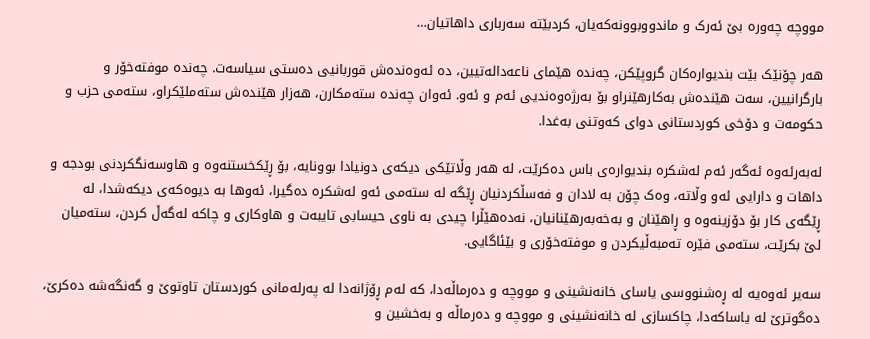مووچە چەورە بێ ئەرک و ماندووبوونەکەیان، کردبێتە سەرباری داھاتیان…

ھەر چۆنێک بێت بندیوارەکان گروپێکن، چەندە ھێمای ناعەدالەتیین، دە ئەوەندەش قوربانیی دەستی سیاسەت. چەندە موفتەخۆر و بارگرانیین، سەت ھێندەش بەکارھێنراو بۆ بەرژەوەندیی ئەم و ئەو. ئەوان چەندە ستەمکارن، ھەزار ھێندەش ستەملێکراو، ستەمی حزب و حکومەت و دۆخی کوردستانی دوای کەوتنی بەغدا.

لەبەرئەوە ئەگەر ئەم لەشکرە بندیوارەی باس دەکرێت، لە ھەر وڵاتێکی دیکەی دونیادا بوونایە، بۆ ڕێکخستنەوە و ھاوسەنگکردنی بودجە و داھات و دارایی ئەو وڵاتە، وەک چۆن بە لادان و فەسڵکردنیان ڕێگە لە ستەمی ئەو لەشکرە دەگیرا، ئەوھا بە دیوەکەی دیکەشدا، لە ڕێگەی کار بۆ دۆزینەوە و ڕاھێنان و بەخەبەرھێنانیان، نەدەھێڵرا چیدی بە ناوی حیسابی تایبەت و ھاوکاری و چاکە لەگەڵ کردن، ستەمیان لێ بکرێت، ستەمی فێرە تەمبەڵیکردن و موفتەخۆری و بێئاگایی.

سەیر ئەوەیە لە ڕەشنووسی یاسای خانەنشینی و مووچە و دەرماڵەدا، کە لەم ڕۆژانەدا لە پەرلەمانی کوردستان تاوتوێ و گەنگەشە دەکرێ، دەگوترێ لە یاساکەدا، چاکسازی لە خانەنشینی و مووچە و دەرماڵە و بەخشین و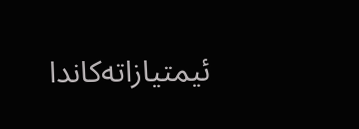ئیمتیازاتەکاندا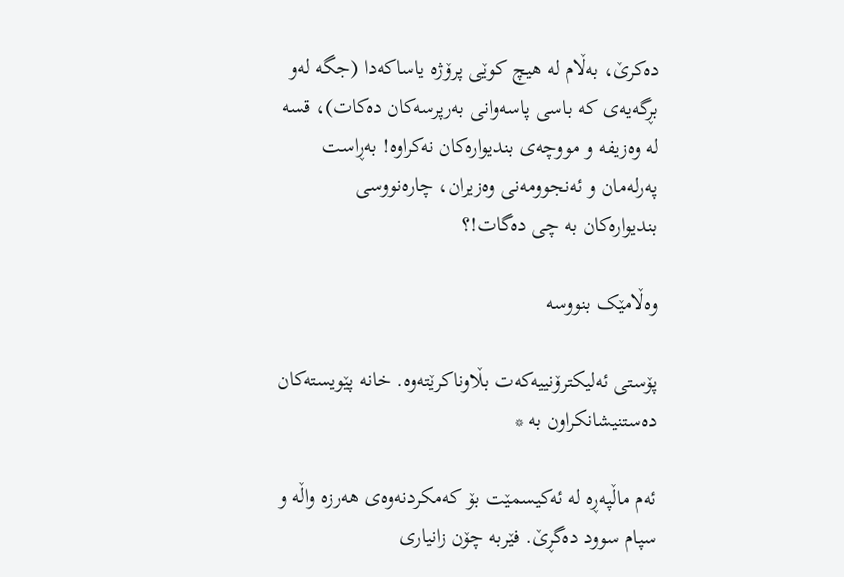دەکرێ، بەڵام لە ھیچ کوێی پرۆژە یاساکەدا (جگە لەو بڕگەیەی کە باسی پاسەوانی بەرپرسەکان دەکات)، قسە لە وەزیفە و مووچەی بندیوارەکان نەکراوە! بەڕاست پەرلەمان و ئەنجوومەنی وەزیران، چارەنووسی بندیوارەکان بە چی دەگات!؟

وەڵامێک بنووسە

پۆستی ئەلیکترۆنییەکەت بڵاوناکرێتەوە. خانە پێویستەکان دەستنیشانکراون بە *

ئەم ماڵپەڕە لە ئەکیسمێت بۆ کەمکردنەوەی هەرزە واڵە و سپام سوود دەگڕێ. فێربە چۆن زانیاری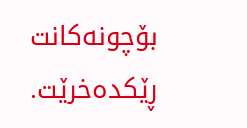بۆچونەکانت ڕێکدەخرێت.